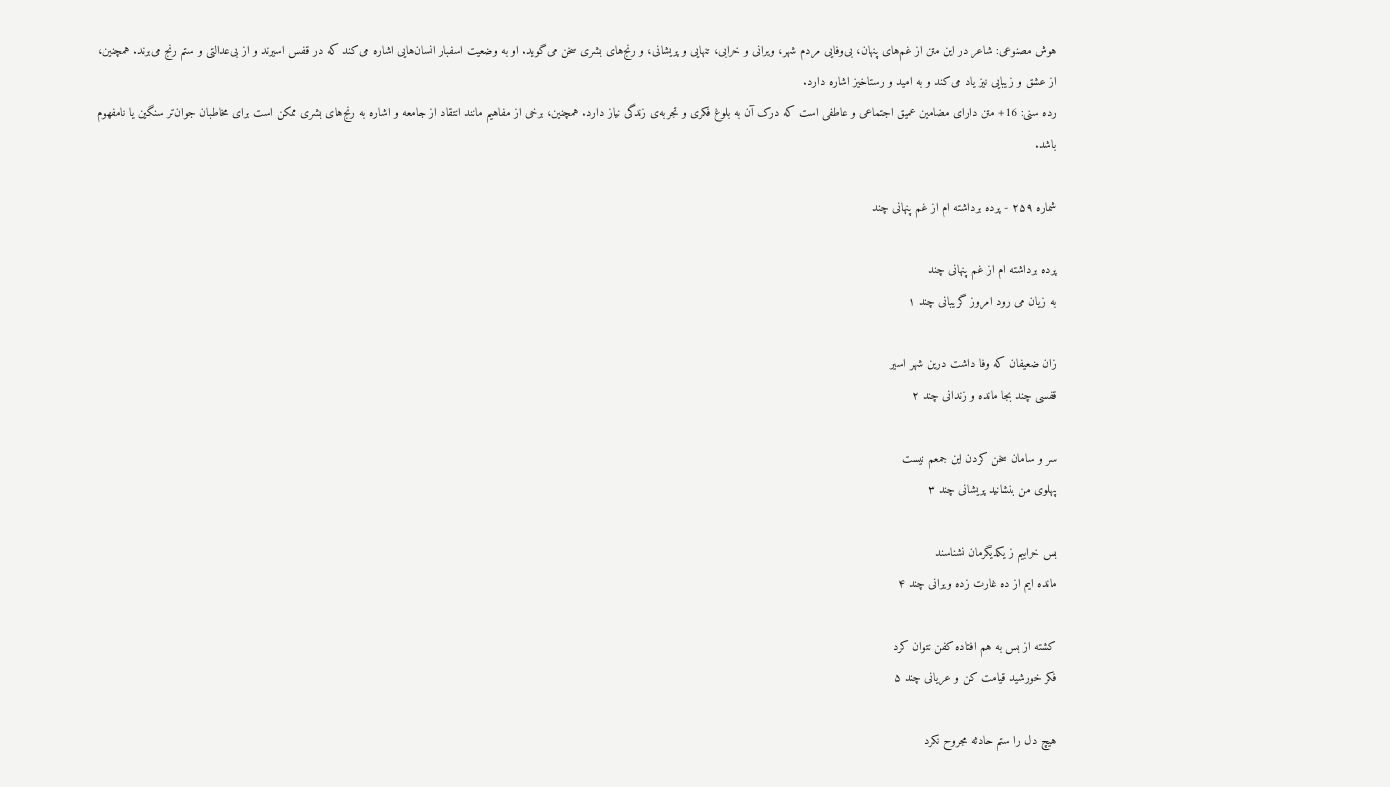هوش مصنوعی: شاعر در این متن از غم‌های پنهان، بی‌وفایی مردم شهر، ویرانی و خرابی، تنهایی و پریشانی، و رنج‌های بشری سخن می‌گوید. او به وضعیت اسفبار انسان‌هایی اشاره می‌کند که در قفس اسیرند و از بی‌عدالتی و ستم رنج می‌برند. همچنین، از عشق و زیبایی نیز یاد می‌کند و به امید و رستاخیز اشاره دارد.
رده سنی: 16+ متن دارای مضامین عمیق اجتماعی و عاطفی است که درک آن به بلوغ فکری و تجربه‌ی زندگی نیاز دارد. همچنین، برخی از مفاهیم مانند انتقاد از جامعه و اشاره به رنج‌های بشری ممکن است برای مخاطبان جوان‌تر سنگین یا نامفهوم باشد.

شماره ۲۵۹ - پرده برداشته ام از غم پنهانی چند

پرده برداشته ام از غم پنهانی چند
به زیان می رود امروز گریبانی چند ۱

زان ضعیفان که وفا داشت درین شهر اسیر
قفسی چند بجا مانده و زندانی چند ۲

سر و سامان سخن کردن این جمعم نیست
پهلوی من بنشانید پریشانی چند ۳

بس خرابیم ز یکدیگرمان نشناسند
مانده ایم از ده غارت زده ویرانی چند ۴

کشته از بس به هم افتاده کفن نتوان کرد
فکر خورشید قیامت کن و عریانی چند ۵

هیچ دل را ستم حادثه مجروح نکرد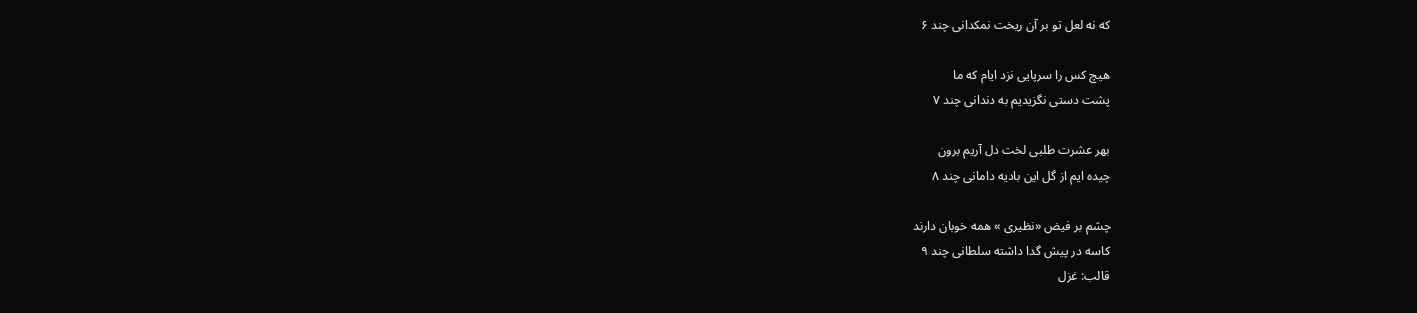که نه لعل تو بر آن ریخت نمکدانی چند ۶

هیچ کس را سرپایی نزد ایام که ما
پشت دستی نگزیدیم به دندانی چند ۷

بهر عشرت طلبی لخت دل آریم برون
چیده ایم از گل این بادیه دامانی چند ۸

چشم بر فیض «نظیری » همه خوبان دارند
کاسه در پیش گدا داشته سلطانی چند ۹
قالب: غزل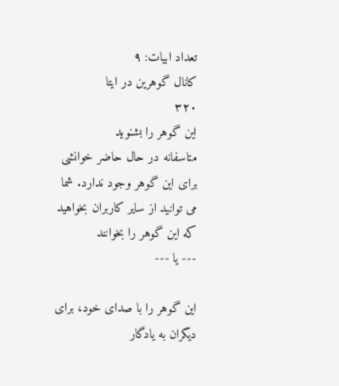تعداد ابیات: ۹
کانال گوهرین در ایتا
۳۲۰
این گوهر را بشنوید
متاسفانه در حال حاضر خوانشی برای این گوهر وجود ندارد. شما می توانید از سایر کاربران بخواهید که این گوهر را بخوانند
--- یا ---

این گوهر را با صدای خود، برای دیگران به یادگار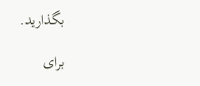بگذارید.

برای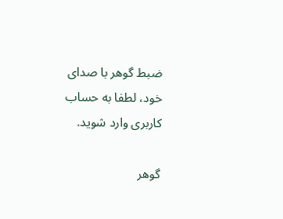ضبط گوهر با صدای خود، لطفا به حساب کاربری وارد شوید.

گوهر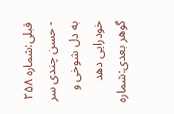قبلی:شماره ۲۵۸ - حسن چندی سر به دل شوخی و خودرایی دهد
گوهر بعدی:شماره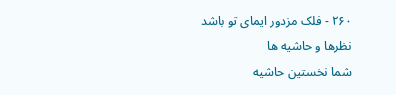۲۶۰ - فلک مزدور ایمای تو باشد
نظرها و حاشیه ها
شما نخستین حاشیه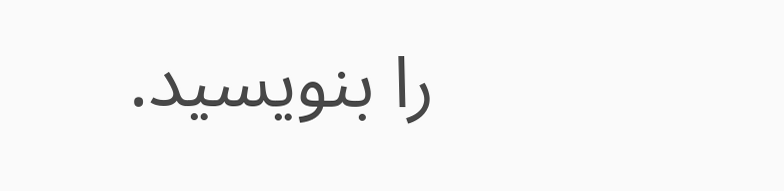را بنویسید.